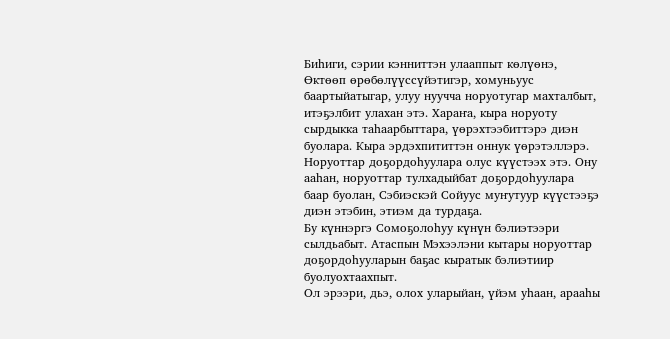Биһиги, сэрии кэнниттэн улааппыт көлүөнэ, Өктөөп өрөбөлүүссүйэтигэр, хомуньуус баартыйатыгар, улуу нуучча норуотугар махталбыт, итэҕэлбит улахан этэ. Хараҥа, кыра норуоту сырдыкка таһаарбыттара, үөрэхтээбиттэрэ диэн буолара. Кыра эрдэхпититтэн оннук үөрэтэллэрэ. Норуоттар доҕордоһуулара олус күүстээх этэ. Ону ааһан, норуоттар тулхадыйбат доҕордоһуулара баар буолан, Сэбиэскэй Сойуус муҥутуур күүстээҕэ диэн этэбин, этиэм да турдаҕа.
Бу күннэргэ Сомоҕолоһуу күнүн бэлиэтээри сылдьабыт. Атаспын Мэхээлэни кытары норуоттар доҕордоһууларын баҕас кыратык бэлиэтиир буолуохтаахпыт.
Ол эрээри, дьэ, олох уларыйан, үйэм уһаан, арааһы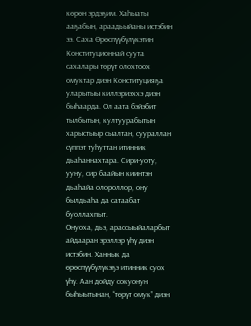көрөн эрдэҕим. Хаһыаты ааҕабын, араадьыйаны истэбин ээ. Саха Өрөспүүбүлүкэтин Конституционнай суута сахалары төрүт олохтоох омуктар диэн Конституцияҕа уларытыы киллэриэххэ диэн быһаарда. Ол аата бэйэбит тылбытын, култуурабытын харыстыыр сыалтан, суураллан сүппэт туһуттан итинник дьаһаннахтара. Сири-уоту, ууну, сир баайын киинтэн дьаһайа олороллор, ону былдьаһа да сатаабат буоллахпыт.
Онуоха, дьэ, арассыыйаларбыт айдааран эрэллэр үһү диэн истэбин. Ханнык да өрөспүүбүлүкэҕэ итинник суох үһү. Аан дойду сокуонун быһыытынан, “төрүт омук” диэн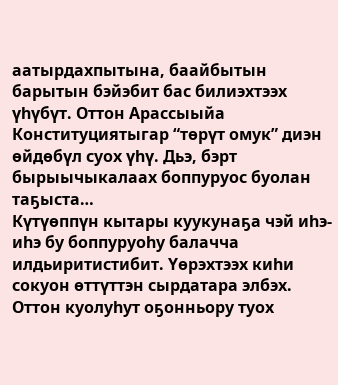аатырдахпытына, баайбытын барытын бэйэбит бас билиэхтээх үһүбүт. Оттон Арассыыйа Конституциятыгар “төрүт омук” диэн өйдөбүл суох үһү. Дьэ, бэрт бырыычыкалаах боппуруос буолан таҕыста…
Күтүөппүн кытары куукунаҕа чэй иһэ-иһэ бу боппуруоһу балачча илдьиритистибит. Үөрэхтээх киһи сокуон өттүттэн сырдатара элбэх. Оттон куолуһут оҕонньору туох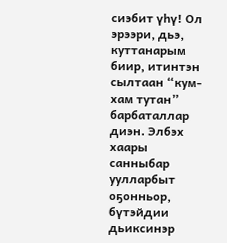сиэбит үһү! Ол эрээри, дьэ, куттанарым биир, итинтэн сылтаан “кум-хам тутан” барбаталлар диэн. Элбэх хаары санныбар уулларбыт оҕонньор, бүтэйдии дьиксинэр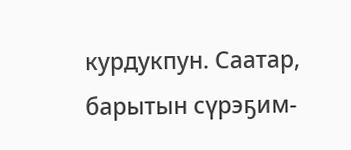курдукпун. Саатар, барытын сүрэҕим-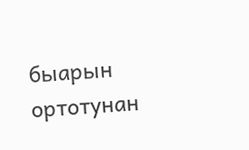быарын ортотунан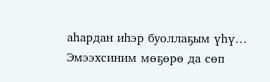аһардан иһэр буоллаҕым үһү… Эмээхсиним мөҕөрө да сөп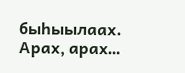быһыылаах. Арах, арах…